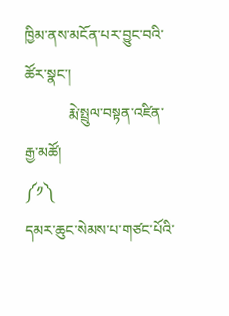ཁྱིམ་ནས་མངོན་པར་བྱུང་བའི་ཚོར་སྣང་།
            རྨེ་སྤྲུལ་བསྟན་འཛིན་རྒྱ་མཚོ།
༼༡༽
དམར་ཆུང་སེམས་པ་གཙང་པོའི་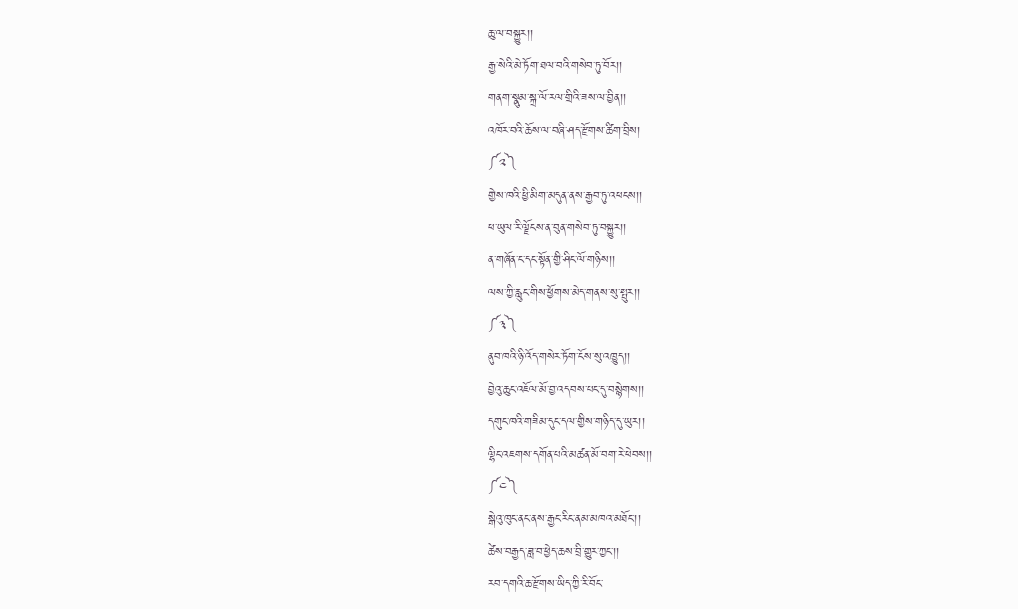ཆུ་ལ་བསྐྱུར།།
རྒྱ་སེའི་མེ་ཏོག་ཐལ་བའི་གསེབ་ཏུ་བོར།།
གནག་སྣུམ་སྐྲ་ལོ་རལ་གྲིའི་ཟས་ལ་བྱིན།།
འཁོར་བའི་ཆོས་ལ་བཞི་ཤད་རྫོགས་ཚིག་བྲིས།
༼༢༽
གྱེས་ཁའི་ཕྱི་མིག་མདུན་ནས་རྒྱབ་ཏུ་འཕངས།།
ཕ་ཡུལ་རི་ལྗོངས་ན་བུན་གསེབ་ཏུ་བསྐྱུར།།
ན་གཞོན་ང་དང་སྟོན་གྱི་ཤིང་ལོ་གཉིས།།
ལས་ཀྱི་རླུང་གིས་ཕྱོགས་མེད་གནས་སུ་སྤུར།།
༼༣༽
ནུབ་ཁའི་ཉི་འོད་གསེར་ཏོག་ངོས་སུ་འཁྱུད།།
བྱེའུ་ཆུང་འཇོལ་མོ་བྱ་འདབས་པང་དུ་བསྙེགས།།
དགུང་ཁའི་གཟིམ་དུང་དལ་གྱིས་གཉིད་དུ་ཡུར།།
ལྷིང་འཇགས་དགོན་པའི་མཚན་མོ་བག་རེ་ཕེབས།།
༼༤༽
སྒེའུ་ཁུང་ནང་ནས་རྒྱང་རིང་ནམ་མཁའ་མཐོང་།།
ཚེས་བརྒྱད་ཟླ་བ་ཕྱེད་ཆས་བྲི་གྱུར་ཀྱང་།།
རབ་དགའི་ཆ་རྫོགས་ཡིད་ཀྱི་རི་བོང་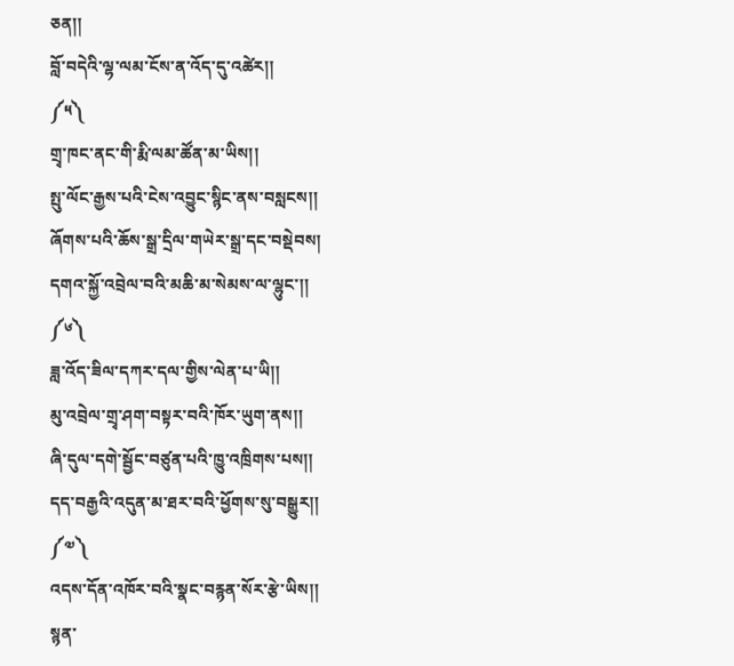ཅན།།
བློ་བདེའི་ལྷ་ལམ་ངོས་ན་འོད་དུ་འཚེར།།
༼༥༽
གྲྭ་ཁང་ནང་གི་རྨི་ལམ་ཚོན་མ་ཡིས།།
སྤུ་ལོང་རྒྱས་པའི་ངེས་འབྱུང་སྙིང་ནས་བསླངས།།
ཞོགས་པའི་ཆོས་སྒྲ་དྲིལ་གཡེར་སྒྲ་དང་བསྡེབས།
དགའ་སྐྱོ་འབྲེལ་བའི་མཆི་མ་སེམས་ལ་ལྷུང་།།
༼༦༽
ཟླ་འོད་ཟིལ་དཀར་དལ་གྱིས་ལེན་པ་ཡི།།
མུ་འབྲེལ་གྲྭ་ཤག་བསྟར་བའི་ཁོར་ཡུག་ནས།།
ཞི་དུལ་དགེ་སྦྱོང་བཙུན་པའི་ཁྱུ་འཁྲིགས་པས།།
དད་བརྒྱའི་འདུན་མ་ཐར་བའི་ཕྱོགས་སུ་བསྒྱུར།།
༼༧༽
འདས་དོན་འཁོར་བའི་སྣང་བརྙན་སོར་རྩེ་ཡིས།།
སྙན་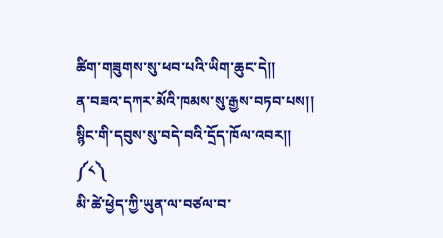ཚིག་གཟུགས་སུ་ཕབ་པའི་ཡིག་ཆུང་དེ།།
ན་བཟའ་དཀར་མོའི་ཁམས་སུ་རྒྱས་བཏབ་པས།།
སྙིང་གི་དབུས་སུ་བདེ་བའི་དྲོད་ཁོལ་འབར།།
༼༨༽
མི་ཚེ་ཕྱེད་ཀྱི་ཡུན་ལ་བཙལ་བ་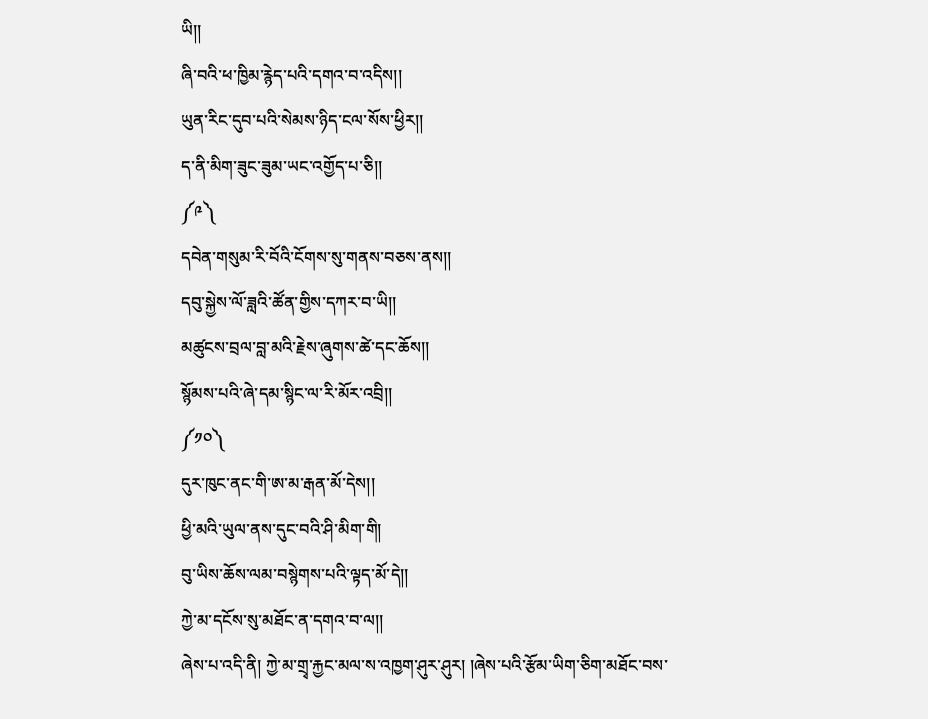ཡི།།
ཞི་བའི་ཕ་ཁྱིམ་རྙེད་པའི་དགའ་བ་འདིས།།
ཡུན་རིང་དུབ་པའི་སེམས་ཉིད་ངལ་སོས་ཕྱིར།།
ད་ནི་མིག་ཟུང་ཟུམ་ཡང་འགྱོད་པ་ཅི།།
༼༩༽
དབེན་གསུམ་རི་བོའི་ངོགས་སུ་གནས་བཅས་ནས།།
དབུ་སྐྱེས་ལོ་ཟླའི་ཚོན་གྱིས་དཀར་བ་ཡི།།
མཚུངས་བྲལ་བླ་མའི་རྗེས་ཞུགས་ཚེ་དང་ཆོས།།
སྙོམས་པའི་ཞེ་དམ་སྙིང་ལ་རི་མོར་འབྲི།།
༼༡༠༽
དུར་ཁུང་ནང་གི་ཨ་མ་རྒན་མོ་དེས།།
ཕྱི་མའི་ཡུལ་ནས་དུང་བའི་ཤི་མིག་གི།
བུ་ཡིས་ཆོས་ལམ་བསྙེགས་པའི་ལྟད་མོ་དེ།།
ཀྱེ་མ་དངོས་སུ་མཐོང་ན་དགའ་བ་ལ།།
ཞེས་པ་འདི་ནི། ཀྱེ་མ་གྲྭ་རྐྱང་མལ་ས་འཁྱག་ཤུར་ཤུར། །ཞེས་པའི་རྩོམ་ཡིག་ཅིག་མཐོང་བས་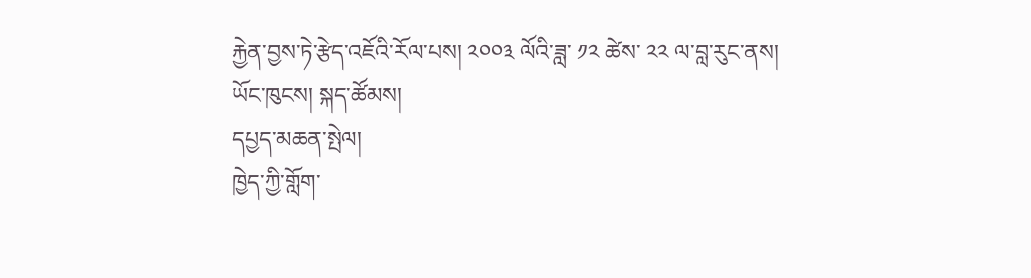རྐྱེན་བྱས་ཏེ་རྩེད་འཇོའི་རོལ་པས། ༢༠༠༣ ལོའི་ཟླ་ ༡༢ ཚེས་ ༢༢ ལ་བླ་རུང་ནས།
ཡོང་ཁུངས། སྐད་ཚོམས།
དཔྱད་མཆན་སྤེལ།
ཁྱེད་ཀྱི་གློག་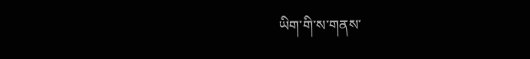ཡིག་གི་ས་གནས་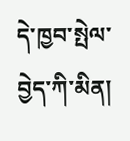དེ་ཁྱབ་སྤེལ་བྱེད་ཀི་མིན།